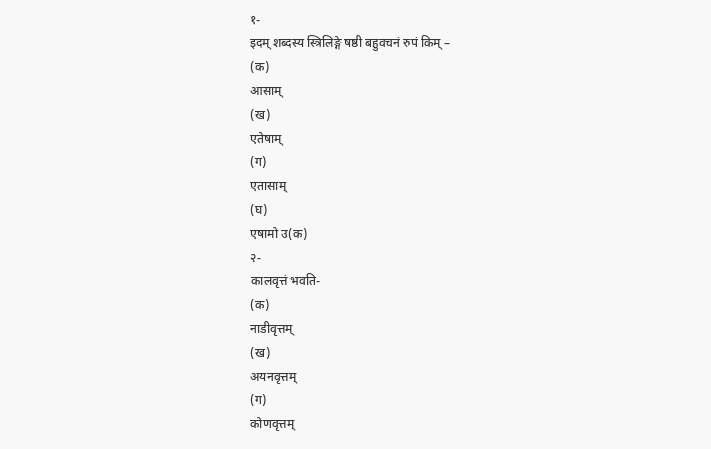१-
इदम् शब्दस्य स्त्रिलिङ्गे षष्ठी बहुवचनं रुपं किम् –
(क)
आसाम्
(ख)
एतेषाम्
(ग)
एतासाम्
(घ)
एषामो उ(क)
२-
कालवृत्तं भवति-
(क)
नाडीवृत्तम्
(ख)
अयनवृत्तम्
(ग)
कोणवृत्तम्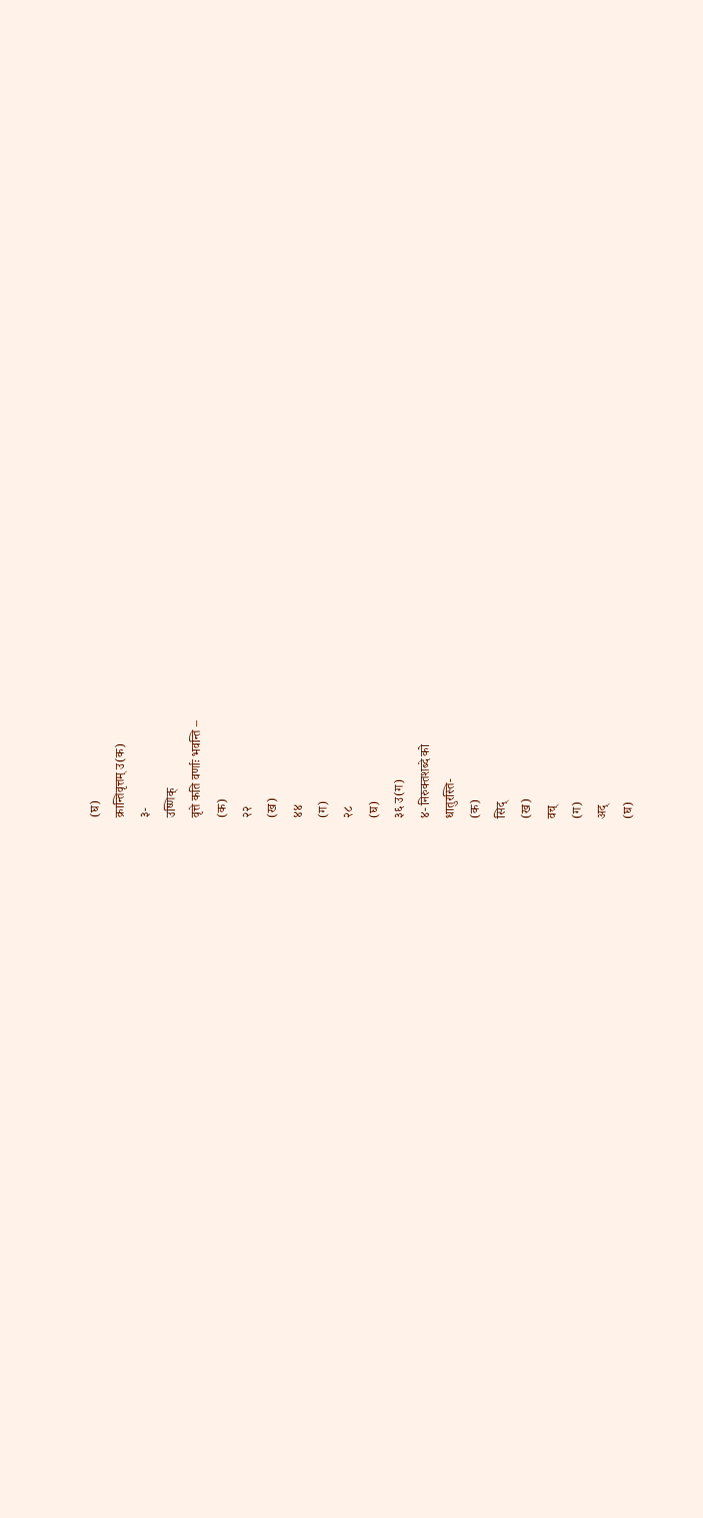(घ)
क्रान्तिवृत्तम् उ(क)
३-
उष्णिक्
वृत्ते कति वर्णाः भवन्ति –
(क)
२२
(ख)
४४
(ग)
२८
(घ)
३६ उ(ग)
४- निरुक्तशब्दे को
धातुरस्ति-
(क)
सिद्
(ख)
वच्
(ग)
अद्
(घ)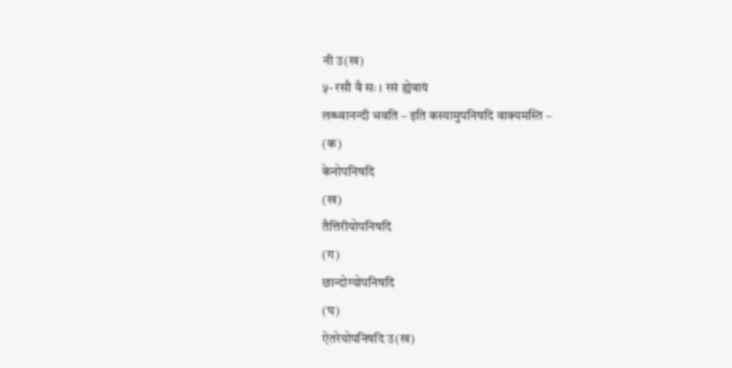नी उ(ख)
५- रसौ वै सः । रसं ह्येवायं
लब्ध्वानन्दी भवति – इति कस्यामुपनिषदि वाक्यमस्ति –
(क)
केनोपनिषदि
(ख)
तैत्तिरीयोपनिषदि
(ग)
छान्दोग्योपनिषदि
(घ)
ऐतरेयोपनिषदि उ(ख)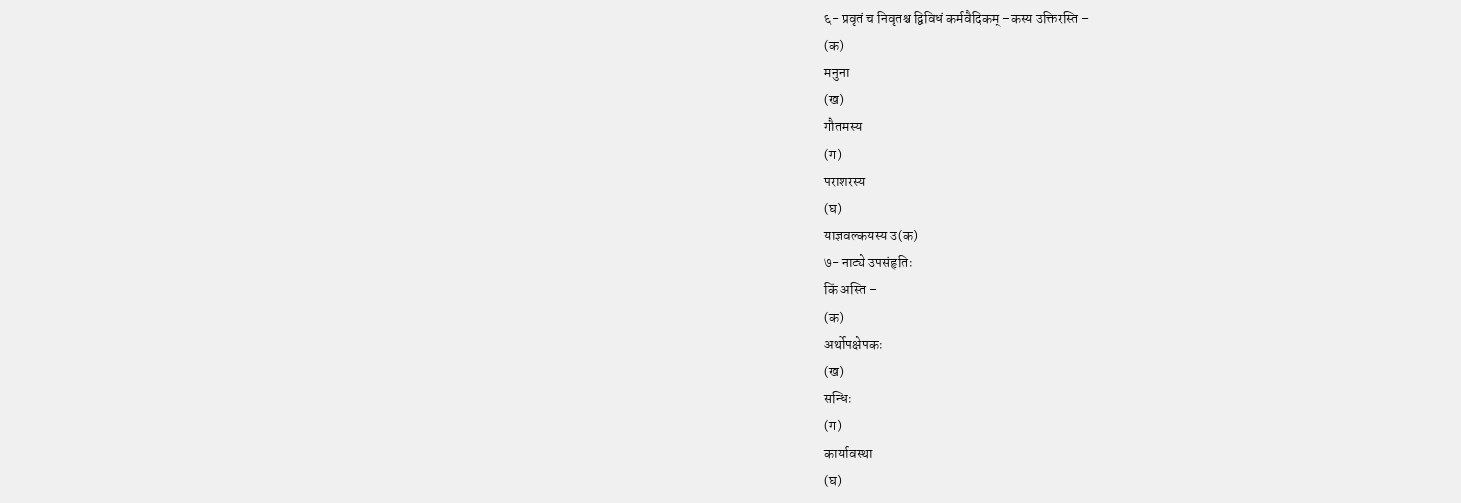६- प्रवृतं च निवृतश्च द्विविधं कर्मवैदिकम् –कस्य उक्तिरस्ति –
(क)
मनुना
(ख)
गौतमस्य
(ग)
पराशरस्य
(घ)
याज्ञवल्कयस्य उ(क)
७- नाट्ये उपसंहृतिः
किं अस्ति –
(क)
अर्थोपक्षेपकः
(ख)
सन्धिः
(ग)
कार्यावस्था
(घ)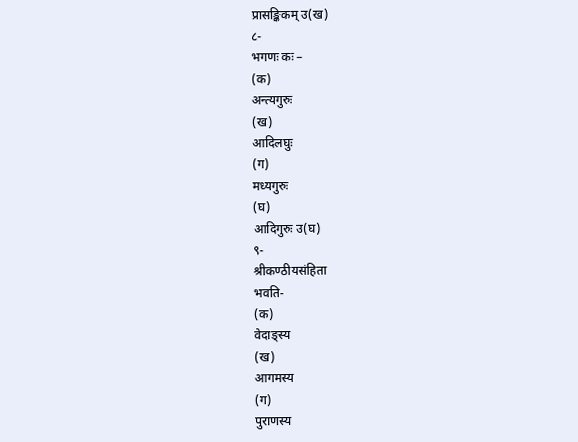प्रासङ्किकम् उ(ख)
८-
भगणः कः –
(क)
अन्त्यगुरुः
(ख)
आदिलघुः
(ग)
मध्यगुरुः
(घ)
आदिगुरुः उ(घ)
९-
श्रीकण्ठीयसंहिता
भवति-
(क)
वेदाङ्स्य
(ख)
आगमस्य
(ग)
पुराणस्य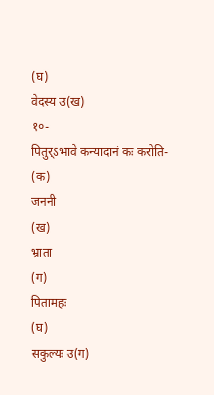(घ)
वेदस्य उ(ख)
१०-
पितुर्ऽभावे कन्यादानं कः करोति-
(क)
जननी
(ख)
भ्राता
(ग)
पितामहः
(घ)
सकुल्यः उ(ग)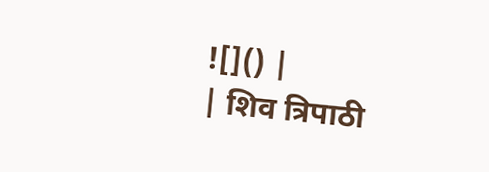![]() |
| शिव त्रिपाठी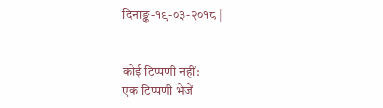दिनाङ्क-१९-०३-२०१८ |


कोई टिप्पणी नहीं:
एक टिप्पणी भेजें